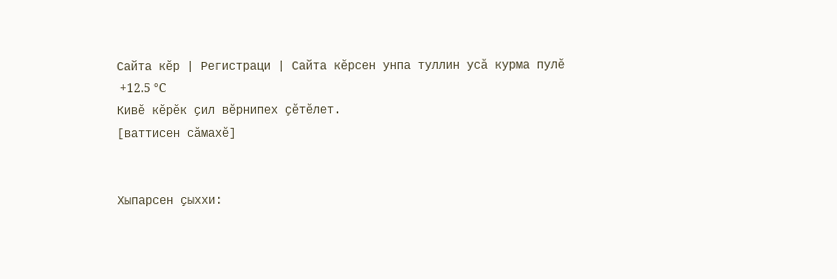Сайта кӗр | Регистраци | Сайта кӗрсен унпа туллин усӑ курма пулӗ
 +12.5 °C
Кивӗ кӗрӗк ҫил вӗрнипех ҫӗтӗлет.
[ваттисен сӑмахӗ]


Хыпарсен ҫыххи: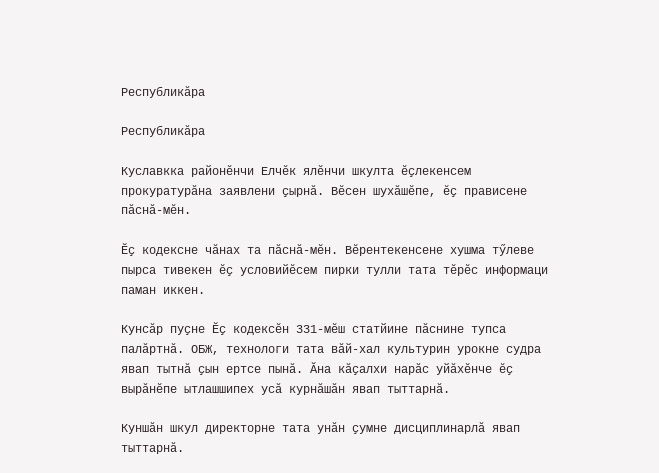Республикӑра

Республикӑра

Куславкка районӗнчи Елчӗк ялӗнчи шкулта ӗҫлекенсем прокуратурӑна заявлени ҫырнӑ. Вӗсен шухӑшӗпе, ӗҫ прависене пӑснӑ-мӗн.

Ӗҫ кодексне чӑнах та пӑснӑ-мӗн. Вӗрентекенсене хушма тӳлеве пырса тивекен ӗҫ условийӗсем пирки тулли тата тӗрӗс информаци паман иккен.

Кунсӑр пуҫне Ӗҫ кодексӗн 331-мӗш статйине пӑснине тупса палӑртнӑ. ОБЖ, технологи тата вӑй-хал культурин урокне судра явап тытнӑ ҫын ертсе пынӑ. Ӑна кӑҫалхи нарӑс уйӑхӗнче ӗҫ вырӑнӗпе ытлашшипех усӑ курнӑшӑн явап тыттарнӑ.

Куншӑн шкул директорне тата унӑн ҫумне дисциплинарлӑ явап тыттарнӑ.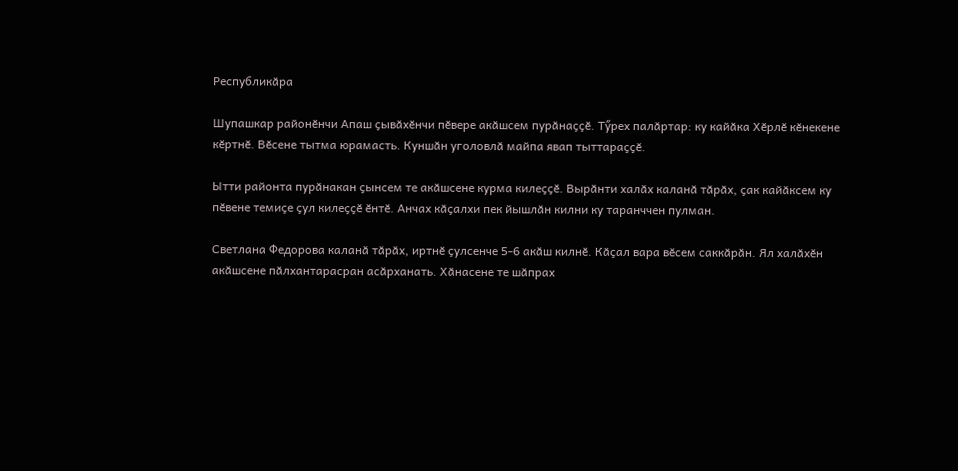Республикӑра

Шупашкар районӗнчи Апаш ҫывӑхӗнчи пӗвере акӑшсем пурӑнаҫҫӗ. Тӳрех палӑртар: ку кайӑка Хӗрлӗ кӗнекене кӗртнӗ. Вӗсене тытма юрамасть. Куншӑн уголовлӑ майпа явап тыттараҫҫӗ.

Ытти районта пурӑнакан ҫынсем те акӑшсене курма килеҫҫӗ. Вырӑнти халӑх каланӑ тӑрӑх, ҫак кайӑксем ку пӗвене темиҫе ҫул килеҫҫӗ ӗнтӗ. Анчах кӑҫалхи пек йышлӑн килни ку таранччен пулман.

Светлана Федорова каланӑ тӑрӑх, иртнӗ ҫулсенче 5-6 акӑш килнӗ. Кӑҫал вара вӗсем саккӑрӑн. Ял халӑхӗн акӑшсене пӑлхантарасран асӑрханать. Хӑнасене те шӑпрах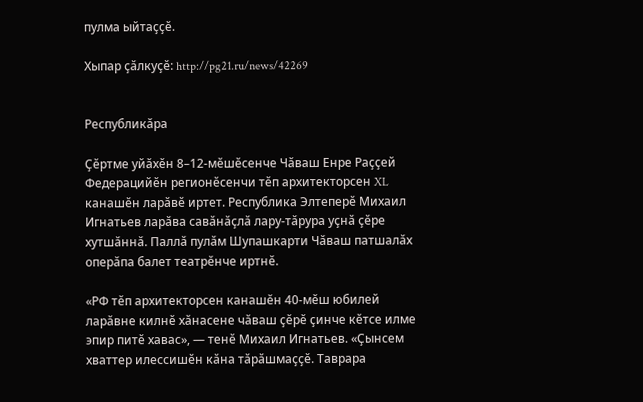пулма ыйтаҫҫӗ.

Хыпар ҫӑлкуҫӗ: http://pg21.ru/news/42269


Республикӑра

Ҫӗртме уйӑхӗн 8–12-мӗшӗсенче Чӑваш Енре Раҫҫей Федерацийӗн регионӗсенчи тӗп архитекторсен XL канашӗн ларӑвӗ иртет. Республика Элтеперӗ Михаил Игнатьев ларӑва савӑнӑҫлӑ лару-тӑрура уҫнӑ ҫӗре хутшӑннӑ. Паллӑ пулӑм Шупашкарти Чӑваш патшалӑх оперӑпа балет театрӗнче иртнӗ.

«РФ тӗп архитекторсен канашӗн 40-мӗш юбилей ларӑвне килнӗ хӑнасене чӑваш ҫӗрӗ ҫинче кӗтсе илме эпир питӗ хавас», — тенӗ Михаил Игнатьев. «Ҫынсем хваттер илессишӗн кӑна тӑрӑшмаҫҫӗ. Таврара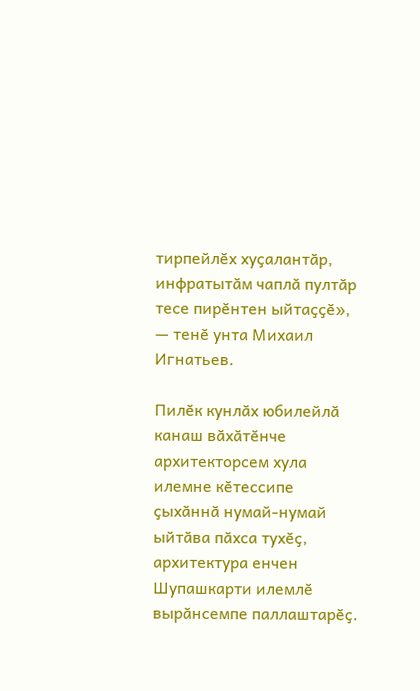тирпейлӗх хуҫалантӑр, инфратытӑм чаплӑ пултӑр тесе пирӗнтен ыйтаҫҫӗ», — тенӗ унта Михаил Игнатьев.

Пилӗк кунлӑх юбилейлӑ канаш вӑхӑтӗнче архитекторсем хула илемне кӗтессипе ҫыхӑннӑ нумай-нумай ыйтӑва пӑхса тухӗҫ, архитектура енчен Шупашкарти илемлӗ вырӑнсемпе паллаштарӗҫ.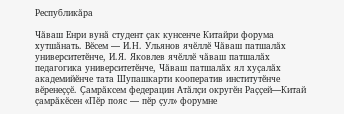Республикӑра

Чӑваш Енри вунӑ студент ҫак кунсенче Китайри форума хутшӑнать. Вӗсем — И.Н. Ульянов ячӗллӗ Чӑваш патшалӑх университетӗнче, И.Я. Яковлев ячӗллӗ чӑваш патшалӑх педагогика университетӗнче, Чӑваш патшалӑх ял хуҫалӑх академийӗнче тата Шупашкарти кооператив институтӗнче вӗренеҫҫӗ. Ҫамрӑксем федерацин Атӑлҫи округӗн Раҫҫей—Китай ҫамрӑкӗсен «Пӗр пояс — пӗр ҫул» форумне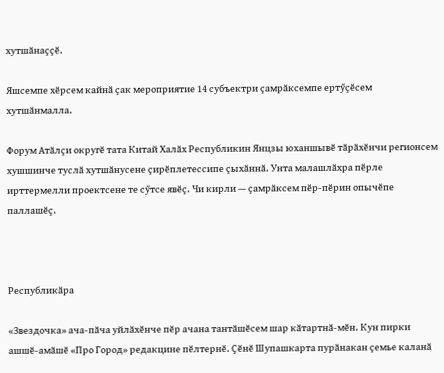хутшӑнаҫҫӗ.

Яшсемпе хӗрсем кайнӑ ҫак мероприятие 14 субъектри ҫамрӑксемпе ертӳҫӗсем хутшӑнмалла.

Форум Атӑлҫи округӗ тата Китай Халӑх Республикин Янцзы юханшывӗ тӑрӑхӗнчи регионсем хушшинче туслӑ хутшӑнусене ҫирӗплетессипе ҫыхӑннӑ. Унта малашлӑхра пӗрле ирттермелли проектсене те сӳтсе явӗҫ. Чи кирли — ҫамрӑксем пӗр-пӗрин опычӗпе паллашӗҫ.



Республикӑра

«Звездочка» ача-пӑча уйлӑхӗнче пӗр ачана тантӑшӗсем шар кӑтартнӑ-мӗн. Кун пирки ашшӗ-амӑшӗ «Про Город» редакцине пӗлтернӗ. Ҫӗнӗ Шупашкарта пурӑнакан ҫемье каланӑ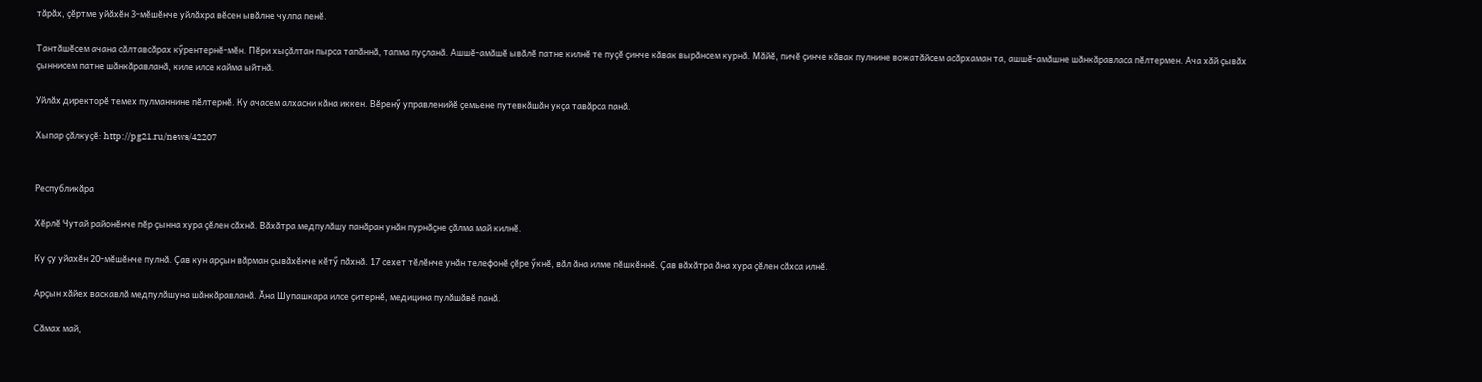тӑрӑх, ҫӗртме уйӑхӗн 3-мӗшӗнче уйлӑхра вӗсен ывӑлне чулпа пенӗ.

Тантӑшӗсем ачана сӑлтавсӑрах кӳрентернӗ-мӗн. Пӗри хыҫӑлтан пырса тапӑннӑ, тапма пуҫланӑ. Ашшӗ-амӑшӗ ывӑлӗ патне килнӗ те пуҫӗ ҫинче кӑвак вырӑнсем курнӑ. Мӑйӗ, пичӗ ҫинче кӑвак пулнине вожатӑйсем асӑрхаман та, ашшӗ-амӑшне шӑнкӑравласа пӗлтермен. Ача хӑй ҫывӑх ҫыннисем патне шӑнкӑравланӑ, киле илсе кайма ыйтнӑ.

Уйлӑх директорӗ темех пулманнине пӗлтернӗ. Ку ачасем алхасни кӑна иккен. Вӗренӳ управленийӗ ҫемьене путевкӑшӑн укҫа тавӑрса панӑ.

Хыпар ҫӑлкуҫӗ: http://pg21.ru/news/42207


Республикӑра

Хӗрлӗ Чутай районӗнче пӗр ҫынна хура ҫӗлен сӑхнӑ. Вӑхӑтра медпулӑшу панӑран унӑн пурнӑҫне ҫӑлма май килнӗ.

Ку ҫу уйахӗн 20-мӗшӗнче пулнӑ. Ҫав кун арҫын вӑрман ҫывӑхӗнче кӗтӳ пӑхнӑ. 17 сехет тӗлӗнче унӑн телефонӗ ҫӗре ӳкнӗ, вӑл ӑна илме пӗшкӗннӗ. Ҫав вӑхӑтра ӑна хура ҫӗлен сӑхса илнӗ.

Арҫын хӑйех васкавлӑ медпулӑшуна шӑнкӑравланӑ. Ӑна Шупашкара илсе ҫитернӗ, медицина пулӑшӑвӗ панӑ.

Сӑмах май,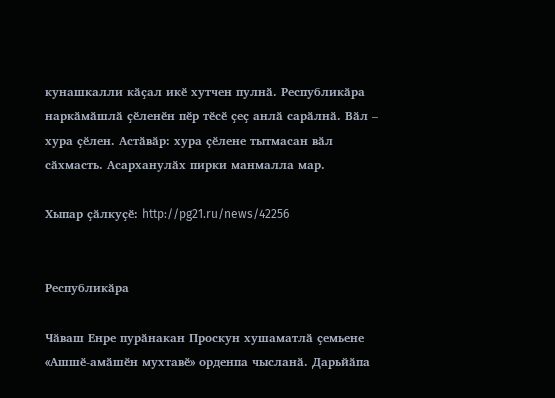кунашкалли кӑҫал икӗ хутчен пулнӑ. Республикӑра наркӑмӑшлӑ ҫӗленӗн пӗр тӗсӗ ҫеҫ анлӑ сарӑлнӑ. Вӑл – хура ҫӗлен. Астӑвӑр: хура ҫӗлене тытмасан вӑл сӑхмасть. Асарханулӑх пирки манмалла мар.

Хыпар ҫӑлкуҫӗ: http://pg21.ru/news/42256


Республикӑра

Чӑваш Енре пурӑнакан Проскун хушаматлӑ ҫемьене «Ашшӗ-амӑшӗн мухтавӗ» орденпа чысланӑ. Дарьйӑпа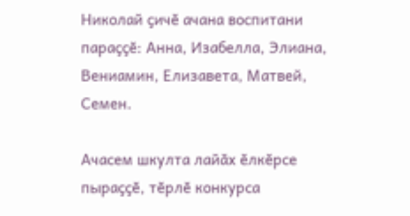Николай ҫичӗ ачана воспитани параҫҫӗ: Анна, Изабелла, Элиана, Вениамин, Елизавета, Матвей, Семен.

Ачасем шкулта лайӑх ӗлкӗрсе пыраҫҫӗ, тӗрлӗ конкурса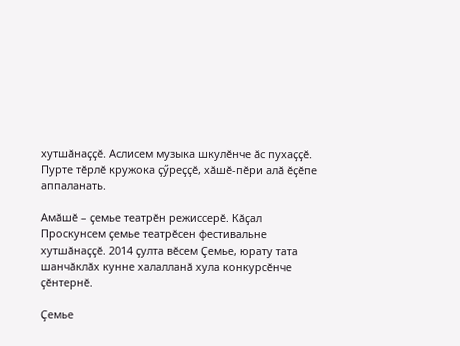хутшӑнаҫҫӗ. Аслисем музыка шкулӗнче ӑс пухаҫҫӗ. Пурте тӗрлӗ кружока ҫӳреҫҫӗ, хӑшӗ-пӗри алӑ ӗҫӗпе аппаланать.

Амӑшӗ – ҫемье театрӗн режиссерӗ. Кӑҫал Проскунсем ҫемье театрӗсен фестивальне хутшӑнаҫҫӗ. 2014 ҫулта вӗсем Ҫемье, юрату тата шанчӑклӑх кунне халалланӑ хула конкурсӗнче ҫӗнтернӗ.

Ҫемье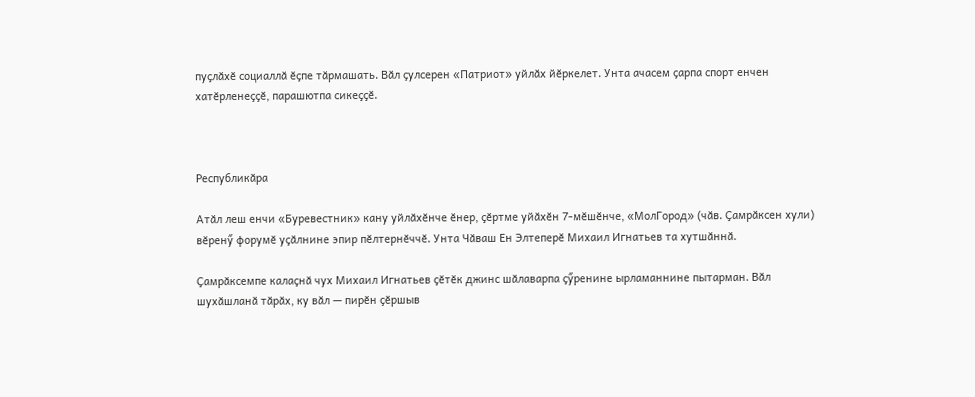пуҫлӑхӗ социаллӑ ӗҫпе тӑрмашать. Вӑл ҫулсерен «Патриот» уйлӑх йӗркелет. Унта ачасем ҫарпа спорт енчен хатӗрленеҫҫӗ, парашютпа сикеҫҫӗ.



Республикӑра

Атӑл леш енчи «Буревестник» кану уйлӑхӗнче ӗнер, ҫӗртме уйӑхӗн 7-мӗшӗнче, «МолГород» (чӑв. Ҫамрӑксен хули) вӗренӳ форумӗ уҫӑлнине эпир пӗлтернӗччӗ. Унта Чӑваш Ен Элтеперӗ Михаил Игнатьев та хутшӑннӑ.

Ҫамрӑксемпе калаҫнӑ чух Михаил Игнатьев ҫӗтӗк джинс шӑлаварпа ҫӳренине ырламаннине пытарман. Вӑл шухӑшланӑ тӑрӑх, ку вӑл — пирӗн ҫӗршыв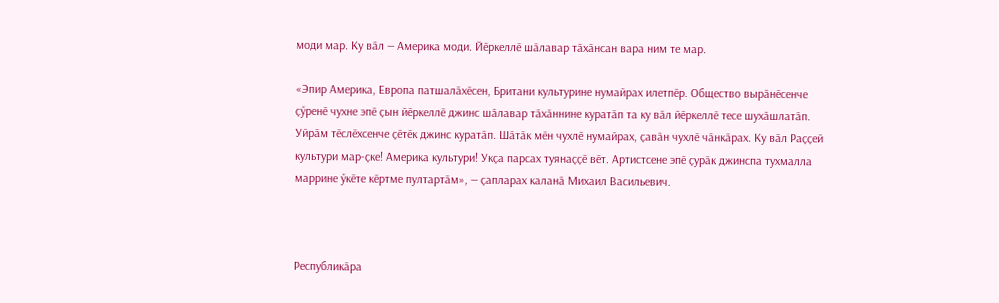моди мар. Ку вӑл — Америка моди. Йӗркеллӗ шӑлавар тӑхӑнсан вара ним те мар.

«Эпир Америка, Европа патшалӑхӗсен, Британи культурине нумайрах илетпӗр. Общество вырӑнӗсенче ҫӳренӗ чухне эпӗ ҫын йӗркеллӗ джинс шӑлавар тӑхӑннине куратӑп та ку вӑл йӗркеллӗ тесе шухӑшлатӑп. Уйрӑм тӗслӗхсенче ҫӗтӗк джинс куратӑп. Шӑтӑк мӗн чухлӗ нумайрах, ҫавӑн чухлӗ чӑнкӑрах. Ку вӑл Раҫҫей культури мар-ҫке! Америка культури! Укҫа парсах туянаҫҫӗ вӗт. Артистсене эпӗ ҫурӑк джинспа тухмалла маррине ӳкӗте кӗртме пултартӑм», — ҫапларах каланӑ Михаил Васильевич.



Республикӑра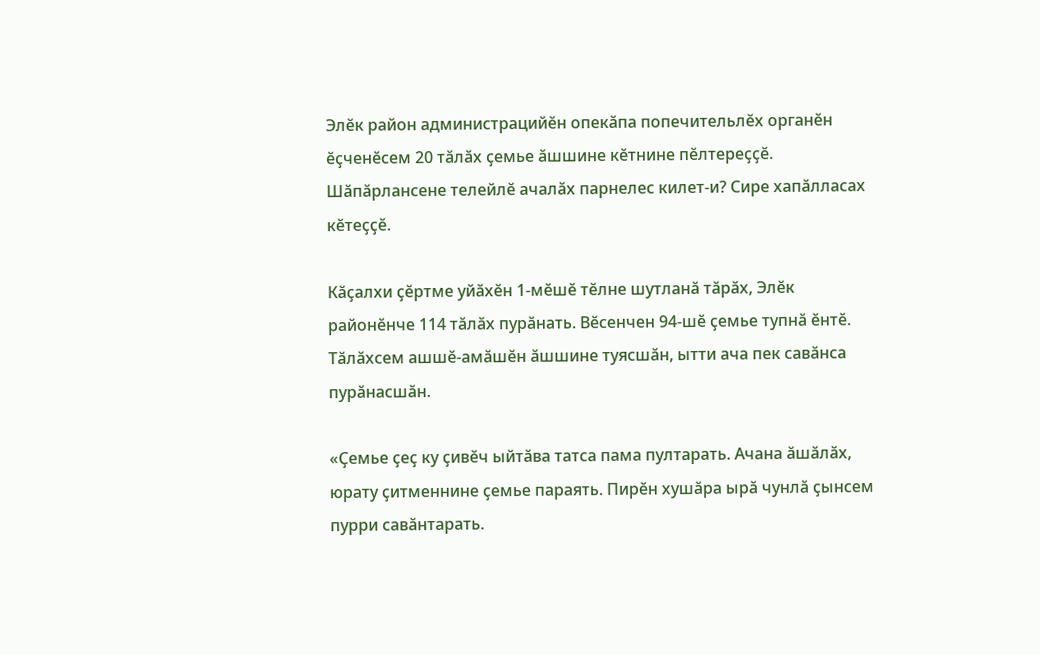Элӗк район администрацийӗн опекӑпа попечительлӗх органӗн ӗҫченӗсем 20 тӑлӑх ҫемье ӑшшине кӗтнине пӗлтереҫҫӗ. Шӑпӑрлансене телейлӗ ачалӑх парнелес килет-и? Сире хапӑлласах кӗтеҫҫӗ.

Кӑҫалхи ҫӗртме уйӑхӗн 1-мӗшӗ тӗлне шутланӑ тӑрӑх, Элӗк районӗнче 114 тӑлӑх пурӑнать. Вӗсенчен 94-шӗ ҫемье тупнӑ ӗнтӗ. Тӑлӑхсем ашшӗ-амӑшӗн ӑшшине туясшӑн, ытти ача пек савӑнса пурӑнасшӑн.

«Ҫемье ҫеҫ ку ҫивӗч ыйтӑва татса пама пултарать. Ачана ӑшӑлӑх, юрату ҫитменнине ҫемье параять. Пирӗн хушӑра ырӑ чунлӑ ҫынсем пурри савӑнтарать.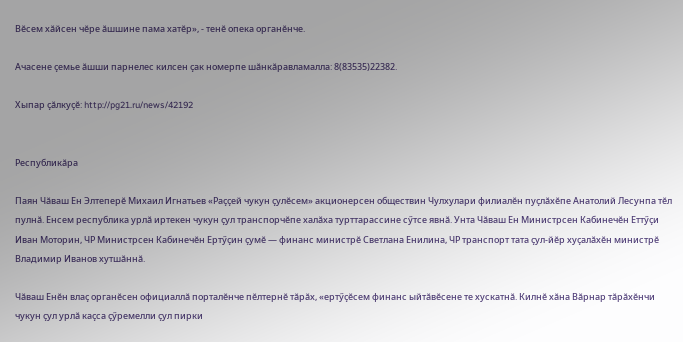Вӗсем хӑйсен чӗре ӑшшине пама хатӗр», - тенӗ опека органӗнче.

Ачасене ҫемье ӑшши парнелес килсен ҫак номерпе шӑнкӑравламалла: 8(83535)22382.

Хыпар ҫӑлкуҫӗ: http://pg21.ru/news/42192


Республикӑра

Паян Чӑваш Ен Элтеперӗ Михаил Игнатьев «Раҫҫей чукун ҫулӗсем» акционерсен обществин Чулхулари филиалӗн пуҫлӑхӗпе Анатолий Лесунпа тӗл пулнӑ. Енсем республика урлӑ иртекен чукун ҫул транспорчӗпе халӑха турттарассине сӳтсе явнӑ. Унта Чӑваш Ен Министрсен Кабинечӗн Еттӳҫи Иван Моторин, ЧР Министрсен Кабинечӗн Ертӳҫин ҫумӗ — финанс министрӗ Светлана Енилина, ЧР транспорт тата ҫул-йӗр хуҫалӑхӗн министрӗ Владимир Иванов хутшӑннӑ.

Чӑваш Енӗн влаҫ органӗсен официаллӑ порталӗнче пӗлтернӗ тӑрӑх, «ертӳҫӗсем финанс ыйтӑвӗсене те хускатнӑ. Килнӗ хӑна Вӑрнар тӑрӑхӗнчи чукун ҫул урлӑ каҫса ҫӳремелли ҫул пирки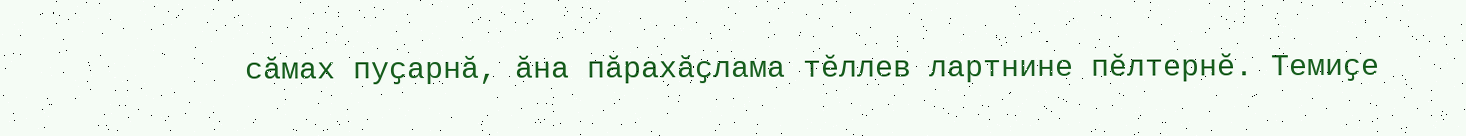сӑмах пуҫарнӑ, ӑна пӑрахӑҫлама тӗллев лартнине пӗлтернӗ. Темиҫе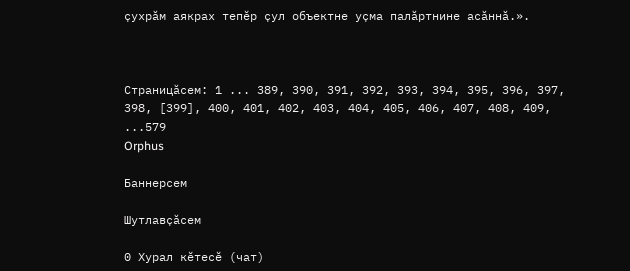ҫухрӑм аякрах тепӗр ҫул объектне уҫма палӑртнине асӑннӑ.».



Страницӑсем: 1 ... 389, 390, 391, 392, 393, 394, 395, 396, 397, 398, [399], 400, 401, 402, 403, 404, 405, 406, 407, 408, 409, ...579
Orphus

Баннерсем

Шутлавҫӑсем

0 Хурал кӗтесӗ (чат)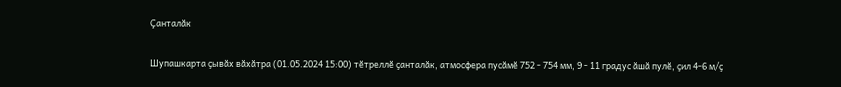Ҫанталӑк

Шупашкарта ҫывӑх вӑхӑтра (01.05.2024 15:00) тӗтреллӗ ҫанталӑк, атмосфера пусӑмӗ 752 - 754 мм, 9 - 11 градус ӑшӑ пулӗ, ҫил 4-6 м/ҫ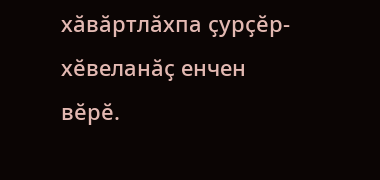хӑвӑртлӑхпа ҫурҫӗр-хӗвеланӑҫ енчен вӗрӗ.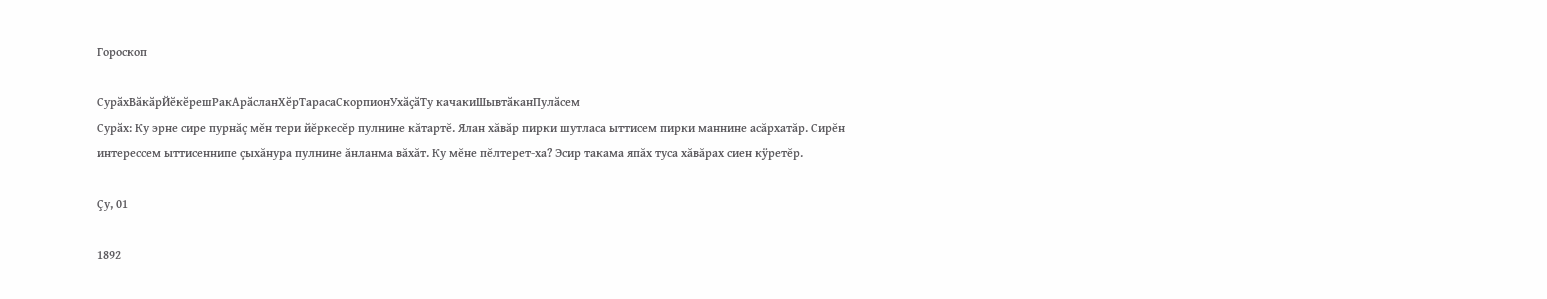Гороскоп

СурӑхВӑкӑрЙӗкӗрешРакАрӑсланХӗрТарасаСкорпионУхӑҫӑТу качакиШывтӑканПулӑсем
Сурӑх: Ку эрне сире пурнăç мĕн тери йĕркесĕр пулнине кăтартĕ. Ялан хăвăр пирки шутласа ыттисем пирки маннине асăрхатăр. Сирĕн интерессем ыттисеннипе çыхăнура пулнине ăнланма вăхăт. Ку мĕне пĕлтерет-ха? Эсир такама япăх туса хăвăрах сиен кÿретĕр.

Ҫу, 01

1892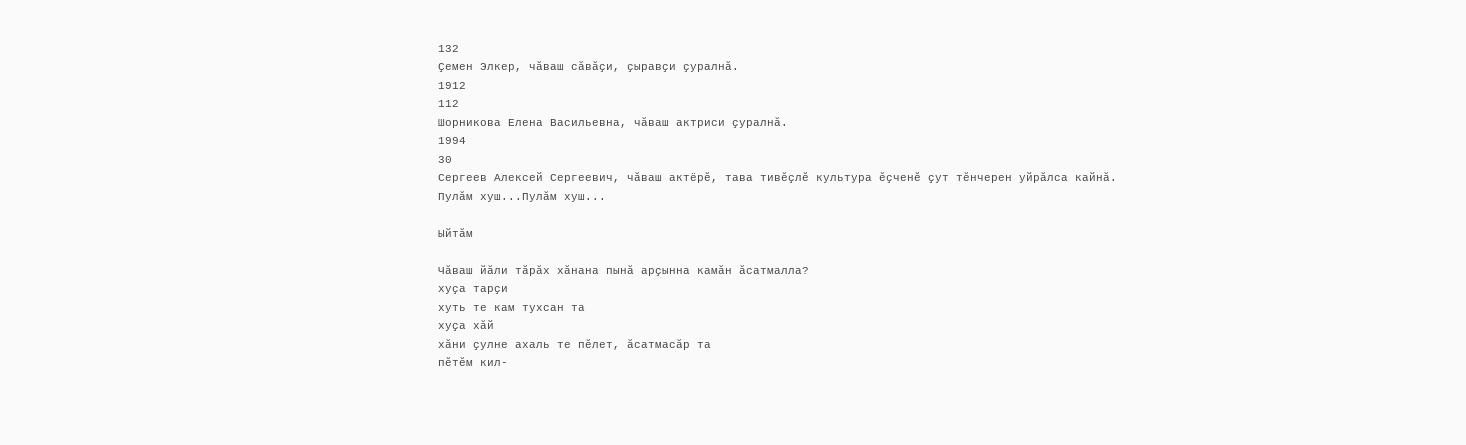132
Ҫемен Элкер, чӑваш сӑвӑҫи, ҫыравҫи ҫуралнӑ.
1912
112
Шорникова Елена Васильевна, чӑваш актриси ҫуралнӑ.
1994
30
Сергеев Алексей Сергеевич, чӑваш актёрӗ, тава тивӗҫлӗ культура ӗҫченӗ ҫут тӗнчерен уйрӑлса кайнӑ.
Пулӑм хуш...Пулӑм хуш...

Ыйтӑм

Чӑваш йӑли тӑрӑх хӑнана пынӑ арҫынна камӑн ӑсатмалла?
хуҫа тарҫи
хуть те кам тухсан та
хуҫа хӑй
хӑни ҫулне ахаль те пӗлет, ӑсатмасӑр та
пӗтӗм кил-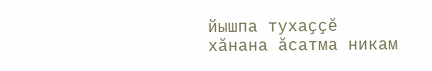йышпа тухаҫҫӗ
хӑнана ӑсатма никам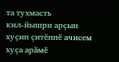та тухмасть
кил-йышри арҫын
хуҫин ҫитӗннӗ ачисем
хуҫа арӑмӗ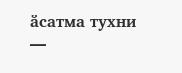ӑсатма тухни —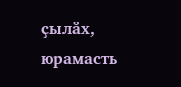ҫылӑх, юрамасть